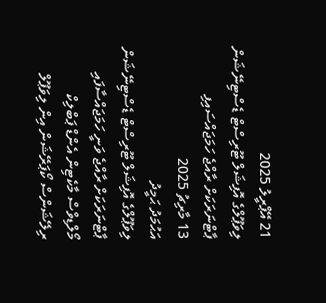21 އޭޕްރީލު 2025
ލިވަޕޫލްގެ އޮފިޝަލް ޓޫރިސްޓް ޑެސްޓިނޭޝަން ޕާޓްނަރަކަށް ރާއްޖެ ހަމަޖައްސައިފި
13 މާރިޗު 2025
އަޙުމަދު ޙަމީދު
ލިވަޕޫލްގެ އޮފިޝަލް ޓޫރިސްޓް ޑެސްޓިނޭޝަން ޕާޓްނަރަކަށް ރާއްޖެ ވަނީ ހަމަޖައްސާފައި
މޯލްޑިވްސް މާކެޓިން އެންޑް ޕަބްލިކް ރިލޭޝަންސް ކޯޕަރޭޝަން އިން ލިވަޕޫލް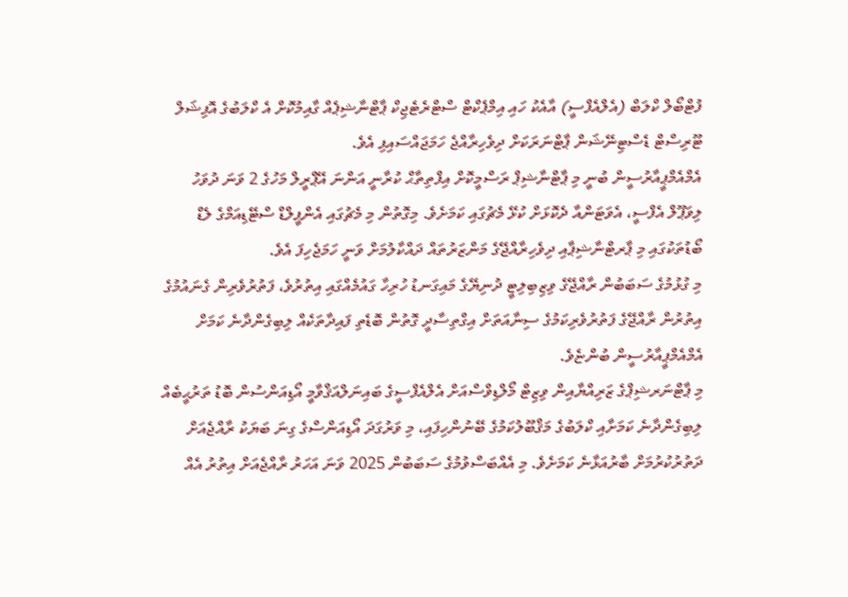ފުޓްބޯލް ކްލަބް (އެލްއެފްސީ) އާއެކު ހައި އިމްޕެކްޓް ސްޓްރެޓެޖިކް ޕާޓްނާޝިޕެއް ގާއިމުކޮށް އެ ކްލަބުގެ އޮފިޝަލް ޓޫރިސްޓް ޑެސްޓިނޭޝަން ޕާޓްނަރަކަށް ދިވެހިރާއްޖެ ހަމަޖައްސައިފި އެވެ.
އެމްއެމްޕީއާރުސީން ބުނީ މި ޕާޓްނާޝިޕް ރަސްމީކޮށް އިފްތިތާޙް ކުރާނީ އަންނަ އޭޕްރީލް މަހުގެ 2 ވަނަ ދުވަހު ލިވަޕޫލް އެފްސީ، އެވަޓަންއާ ދެކޮޅަށް ކުޅޭ މެޗުގައި ކަމަށެވެ. މިގޮތުން މި މެޗުގައި އެންފީލްޑް ސްޓޭޑިއަމްގެ ލެޑް ބޯޑުތަކުގައި މި ޕާރޓްނާޝިޕާއި ދިވެހިރާއްޖޭގެ މަންޒަރުތައް ދައްކާލުމަށް ވަނީ ހަމަޖެހިފަ އެވެ.
މި ގުޅުމުގެ ސަބަބުން ރާއްޖޭގެ ވިޒިބިލިޓީ ދުނިޔޭގެ މައިގަނޑު ހުރިހާ ގައުމެއްގައި އިތުރުވެ، ފަތުރުވެރިން ގެނައުމުގެ އިތުރުން ރާއްޖޭގެ ފަތުރުވެރިކަމުގެ ސިނާއަތަށް އިގްތިސާދީ ގޮތުން ބޮޑެތި ފައިދާތަކެއް ލިބިގެންދާނެ ކަމަށް އެމްއެމްޕީއާރުސީން ބުންޏެވެ.
މި ޕާޓްނަރޝިޕްގެ ޒަރިއްޔާއިން ވިޒިޓް މޯލްޑިވްސްއަށް އެލްއެފްސީގެ ބައިނަލްއަޤްވާމީ އޯޑިއަންސުން ބޮޑު ތަރުޙީބެއް ލިބިގެންދާނެ ކަމަށާއި ކްލަބުގެ މަޤްބޫލުކަމުގެ ބޭނުންހިފައި، މި ވަރުގަދަ އޯޑިއަންސްގެ ގިނަ ބަޔަކު ރާއްޖެއަށް ދަތުރުކުރުމަށް ބާރުއަޅާނެ ކަމަށެވެ. މި އެއްބަސްވުމުގެ ސަބަބުން 2025 ވަނަ އަހަރު ރާއްޖެއަށް އިތުރު އެއް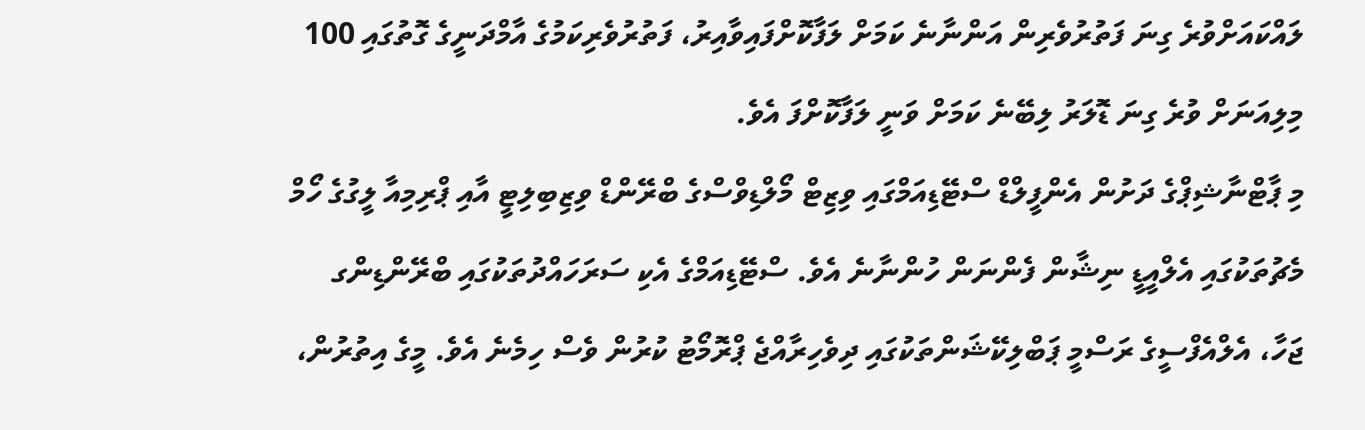ލައްކައަށްވުރެ ގިނަ ފަތުރުވެރިން އަންނާނެ ކަމަށް ލަފާކޮށްފައިވާއިރު، ފަތުރުވެރިކަމުގެ އާމްދަނީގެ ގޮތުގައި 100 މިލިއަނަށް ވުރެ ގިނަ ޑޮލަރު ލިބޭނެ ކަމަށް ވަނީ ލަފާކޮށްފަ އެވެ.
މި ޕާޓްނާޝިޕްގެ ދަށުން އެންފީލްޑް ސްޓޭޑިއަމްގައި ވިޒިޓް މޯލްޑިވްސްގެ ބްރޭންޑް ވިޒިބިލިޓީ އާއި ޕްރިމިއާ ލީގުގެ ހޯމް މެޗުތަކުގައި އެލްއީޑީ ނިޝާން ފެންނަން ހުންނާނެ އެވެ. ސްޓޭޑިއަމްގެ އެކި ސަރަހައްދުތަކުގައި ބްރޭންޑިންގ ޖަހާ، އެލްއެފްސީގެ ރަސްމީ ޕަބްލިކޭޝަންތަކުގައި ދިވެހިރާއްޖެ ޕްރޮމޯޓު ކުރުން ވެސް ހިމެނެ އެވެ. މީގެ އިތުރުން،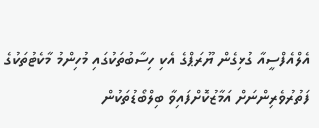އެލްއެފްސީއާ ގުޅިގެން ޔޫރަޕްގެ އެކި ހިސާބުތަކުގައި މުހިންމު މާކެޓުތަކުގެ ފަތުރުވެރިންނަށް އަމާޒުކޮށްފައިވާ ބިލްބޯޑުތަކުން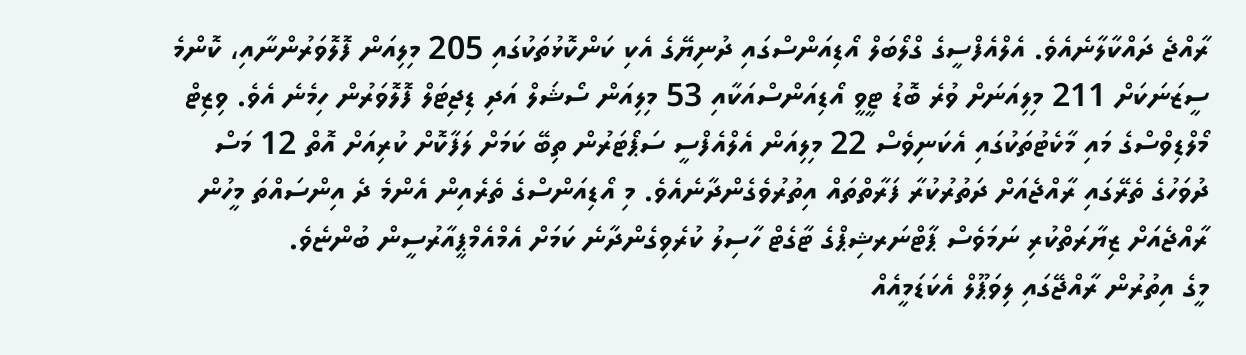ރާއްޖެ ދައްކާލާނެއެވެ. އެލްއެފްސީގެ ގްލޯބަލް އޯޑިއަންސްގައި ދުނިޔޭގެ އެކި ކަންކޮޅުތަކުގައި 205 މިލިއަން ފޮލޮވަރުންނާއި، ކޮންމެ ސީޒަނަކަށް 211 މިލިއަނަށް ވުރެ ބޮޑު ޓީވީ އޯޑިއަންސްއަކާއި 53 މިލިއަން ސޯޝަލް އަދި ޑިޖިޓަލް ފޮލޮވަރުން ހިމެނެ އެވެ. ވިޒިޓް މޯލްޑިވްސްގެ މައި މާކެޓުތަކުގައި އެކަނިވެސް 22 މިލިއަން އެލްއެފްސީ ސަޕޯޓަރުން ތިބޭ ކަމަށް ލަފާކޮށް ކުރިއަށް އޮތް 12 މަސް ދުވަހުގެ ތެރޭގައި ރާއްޖެއަށް ދަތުރުކުރާ ފަރާތްތައް އިތުރުވެގެންދާނެއެވެ. މި އޯޑިއަންސްގެ ތެރެއިން އެންމެ ދެ އިންސައްތަ މީހުން ރާއްޖެއަށް ޒިޔާރަތްކުރި ނަމަވެސް ޕާޓްނަރޝިޕްގެ ޓާގެޓް ހާސިލު ކުރެވިގެންދާނެ ކަމަށް އެމްއެމްޕީއާރުސީން ބުންޏެވެ.
މީގެ އިތުރުން ރާއްޖޭގައި ލިވަޕޫލް އެކަޑަމީއެއް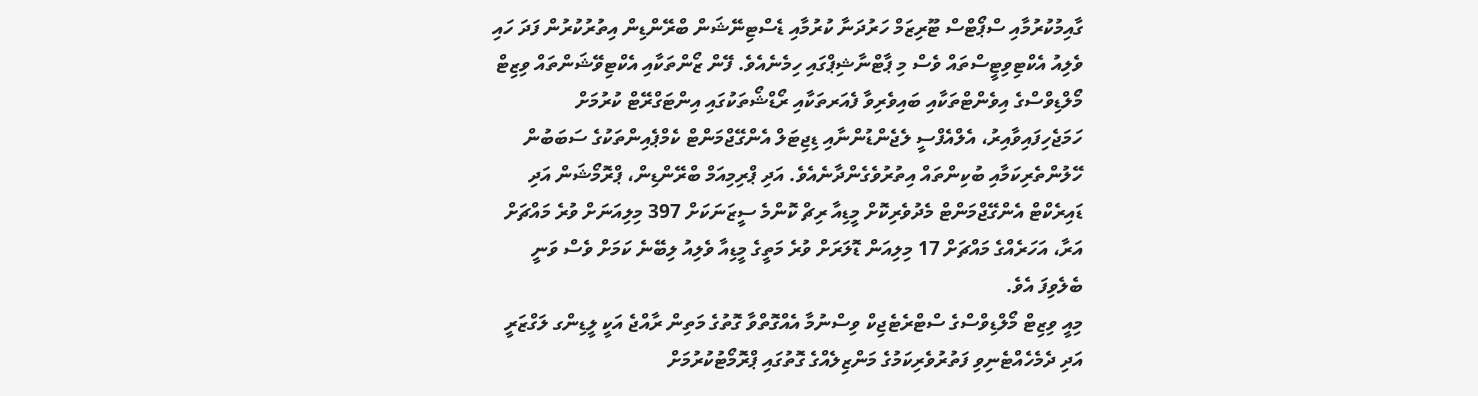ގާއިމުކުރުމާއި ސްޕޯޓްސް ޓޫރިޒަމް ހަރުދަނާ ކުރުމާއި ޑެސްޓިނޭޝަން ބްރޭންޑިން އިތުރުކުރުން ފަދަ ހައި ވެލިއު އެކްޓިވިޓީސްތައް ވެސް މި ޕާޓްނާޝިޕްގައި ހިމެނެއެވެ. ފޭން ޒޯންތަކާއި އެކްޓިވޭޝަންތައް ވިޒިޓް މޯލްޑިވްސްގެ އިވެންޓްތަކާއި ބައިވެރިވާ ފެއަރތަކާއި ރޯޑްޝޯތަކުގައި އިންޓަގްރޭޓް ކުރުމަށް ހަމަޖެހިފައިވާއިރު، އެލްއެފްސީ ލެޖެންޑުންނާއި ޑިޖިޓަލް އެންގޭޖްމަންޓް ކެމްޕެއިންތަކުގެ ސަބަބުން ހޭލުންތެރިކަމާއި ބުކިންތައް އިތުރުވެގެންދާނެއެވެ. އަދި ޕްރިމިއަމް ބްރޭންޑިން، ޕްރޮމޯޝަން އަދި ޑައިރެކްޓް އެންގޭޖްމަންޓް މެދުވެރިކޮށް މީޑިއާ ރިޗް ކޮންމެ ސީޒަނަކަށް 397 މިލިއަނަށް ވުރެ މައްޗަށް އަރާ، އަހަރެއްގެ މައްޗަށް 17 މިލިއަން ޑޮލަރަށް ވުރެ މަތީގެ މީޑިއާ ވެލިއު ލިބޭނެ ކަމަށް ވެސް ވަނީ ބެލެވިފަ އެވެ.
މިއީ ވިޒިޓް މޯލްޑިވްސްގެ ސްޓްރެޓެޖިކް ވިސްނުމާ އެއްގޮތްވާ ގޮތުގެ މަތިން ރާއްޖެ އަކީ ލީޑިންގ ލަގްޒަރީ އަދި ދެމެހެއްޓެނިވި ފަތުރުވެރިކަމުގެ މަންޒިލެއްގެ ގޮތުގައި ޕްރޮމޯޓުކުރުމަށް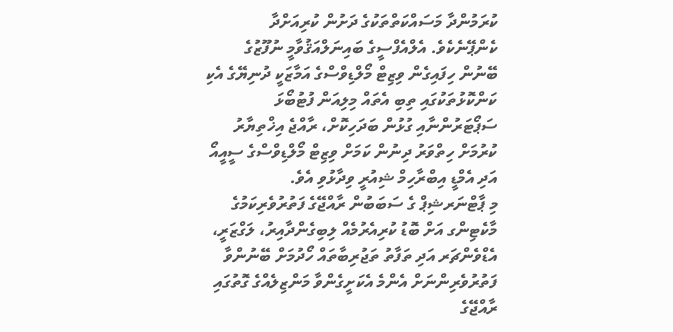ކުރަމުންދާ މަސައްކަތްތަކުގެ ދަށުން ކުރިއަށްދާ ކެންޕޭނެކެވެ. އެލްއެފްސީގެ ބައިނަލްއަޤުވާމީ ނުފޫޒުގެ ބޭނުން ހިފައިގެން ވިޒިޓް މޯލްޑިވްސްގެ އަމާޒަކީ ދުނިޔޭގެ އެކި ކަންކޮޅުތަކުގައި ތިބި އެތައް މިލިއަން ފުޓުބޯޅަ ސަޕޯޓަރުންނާއި ގުޅުން ބަދަހިކޮށް، ރާއްޖެ އިޚްތިޔާރު ކުރުމަށް ހިތްވަރު ދިނުން ކަމަށް ވިޒިޓް މޯލްޑިވްސްގެ ސީއީއޯ އަދި އެމްޑީ އިބްރާހިމް ޝިއުރީ ވިދާޅުވި އެވެ.
މި ޕާޓްނަރޝިޕް ގެ ސަބަބުން ރާއްޖޭގެ ފަތުރުވެރިކަމުގެ މާކެޓިންގ އަށް ބޮޑު ކުރިއެރުމެއް ލިބިގެންދާއިރު، ލަގްޒަރީ، އެޑްވެންޗަރ އަދި ތަފާތު ތަޖުރިބާތައް ހޯދުމަށް ބޭނުންވާ ފަތުރުވެރިންނަށް އެންމެ އެކަށީގެންވާ މަންޒިލެއްގެ ގޮތުގައި ރާއްޖޭގެ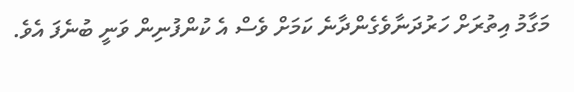މަގާމު އިތުރަށް ހަރުދަނާވެގެންދާނެ ކަމަށް ވެސް އެ ކުންފުނިން ވަނީ ބުނެފަ އެވެ.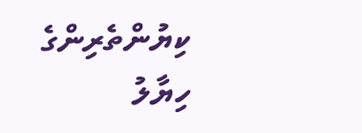ކިޔުންތެރިންގެ ހިޔާލު